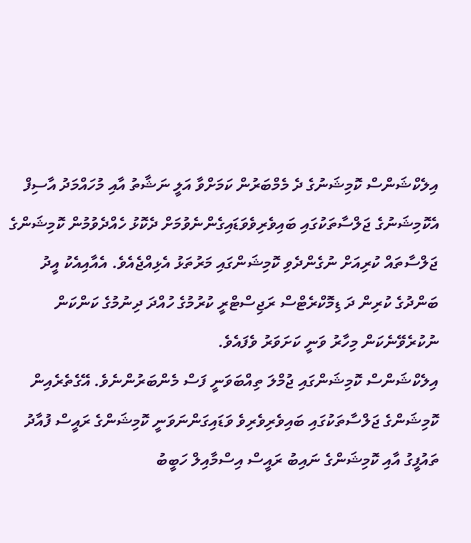އިލެކްޝަންސް ކޮމިޝަނުގެ ދެ މެމްބަރުން ކަމަށްވާ އަލީ ނަޝާތު އާއި މުހައްމަދު އާސިފް އެކޮމިޝަނުގެ ޖަލްސާތަކުގައި ބައިވެރިވެވަޑައިގެންނެވުމަށް ދެކޮޅު ހެއްދެވުމުން ކޮމިޝަންގެ ޖަލްސާތައް ކުރިއަށް ނުގެންދެވި ކޮމިޝަންގައި މަރުތަޅު އެޅިއްޖެއެވެ. އެއާއިއެކު އީދު ބަންދުގެ ކުރިން ދަ ޑިމޮކްރެޓްސް ރަޖިސްޓްރީ ކުރުމުގެ ހުއްދަ ދިނުމުގެ ކަންކަން ނުކުރެވޭނެކަން މިހާރު ވަނީ ކަށަވަރު ވެފައެވެ.
އިލެކްޝަންސް ކޮމިޝަންގައި ޖުމްލަ ތިއްބަވަނީ ފަސް މެންބަރުންނެވެ. އޭގެތެރެއިން ކޮމިޝަންގެ ޖަލްސާތަކުގައި ބައިވެރިވެރިވެ ވަޑައިގަންނަވަނީ ކޮމިޝަންގެ ރައީސް ފުއާދު ތައުފީގު އާއި ކޮމިޝަންގެ ނައިބު ރައީސް އިސްމާއިލް ހަބީބު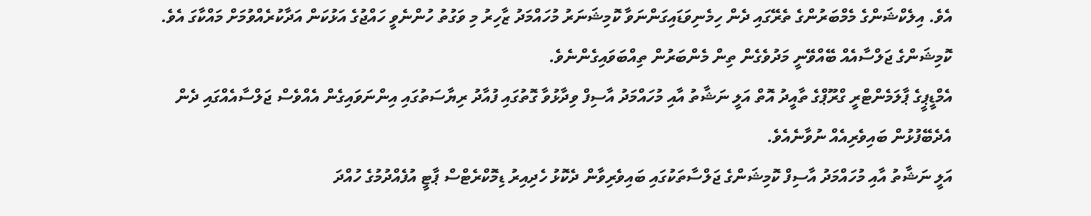އެވެ. އިލެކްޝަންގެ މެމްބަރުންގެ ތެރޭގައި ދެން ހިމެނިވަޑައިގަންނަވާ ކޮމިޝަނަރު މުހައްމަދު ޒާހިރު މި ވަގުތު ހުންނެވީ ހައްޖުގެ އަޅުކަން އަދާކުރެއްވުމަށް މައްކާގަ އެވެ.
ކޮމިޝަންގެ ޖަލްސާއެއް ބޭއްވޭނީ މަދުވެގެން ތިން މެންބަރުން ތިއްބަވައިގެންނެވެ.
އެމްޑީޕީގެ ޕާލަމެންޓްރީ ގްރޫޕްގެ ތާއީދު އޮތް އަލީ ނަޝާތު އާއި މުހައްމަދު އާސިފް ވިދާޅުވާ ގޮތުގައި ފުއާދު ރިޔާސަތުގައި އިންނަވައިގެން އެއްވެސް ޖަލްސާއެއްގައި ދެން އެދެބޭފުޅުން ބައިވެރިއެއް ނުވާނެއެވެ.
އަލީ ނަޝާތު އާއި މުހައްމަދު އާސިފް ކޮމިޝަންގެ ޖަލްސާތަކުގައި ބައިވެރިވާން ދެކޮޅު ހެދިއިރު ޑިމޮކްރެޓްސް ޕާޓީ އުފެއްދުމުގެ ހުއްދަ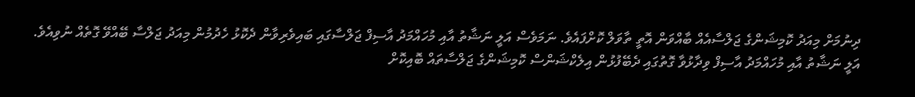ދިނުމަށް މިއަދު ކޮމިޝަންގެ ޖަލްސާއެއް ބާއްވަން އޮތީ ތާވަލް ކޮށްފައެވެ. ނަމަވެސް އަލީ ނަޝާތު އާއި މުހައްމަދު އާސިފް ޖަލްސާގައި ބައިވެރިވާން ދެކޮޅު ހެދުމުން މިއަދު ޖަލްސާ ބޭއްވޭ ގޮތެއް ނުވިއެވެ.
އަލީ ނަޝާތު އާއި މުހައްމަދު އާސިފް ވިދާޅުވާ ގޮތުގައި ދެބޭފުޅުން އިލެކްޝަންސް ކޮމިޝަންގެ ޖަލްސާތައް ބޮއިކޮށް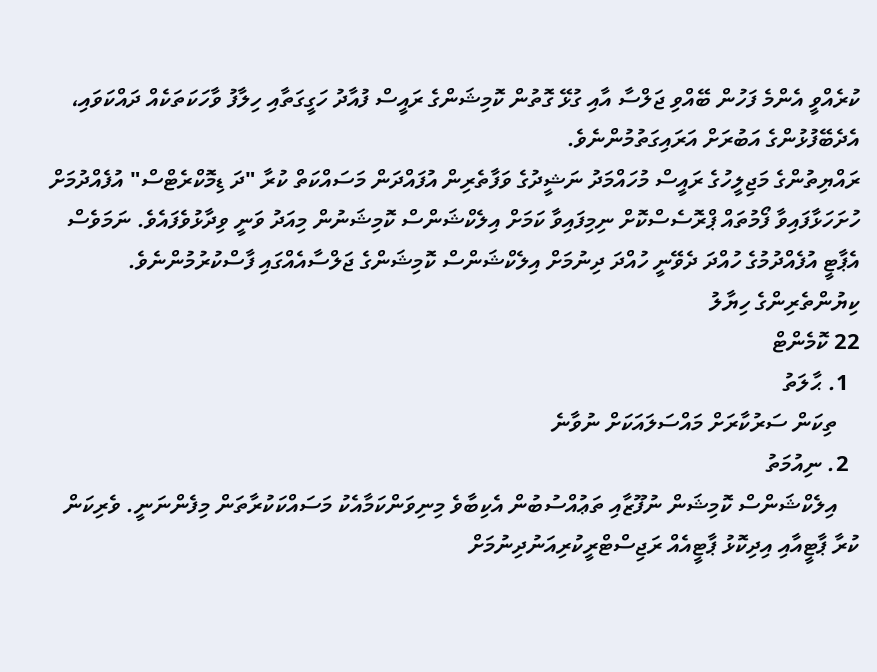ކުރެއްވީ އެންމެ ފަހުން ބޭއްވި ޖަލްސާ އާއި ގުޅޭ ގޮތުން ކޮމިޝަންގެ ރައީސް ފުއާދު ހަގީގަތާއި ހިލާފު ވާހަކަތަކެއް ދައްކަވައި، އެދެބޭފުޅުންގެ އަބުރަށް އަރައިގަތުމުންނެވެ.
ރައްޔިތުންގެ މަޖިލީހުގެ ރައީސް މުހައްމަދު ނަޝީދުގެ ވަފާތެރިން އުފައްދަން މަސައްކަތް ކުރާ "ދަ ޑިމޮކްރެޓްސް" އުފެއްދުމަށް ހުށަހަޅާފައިވާ ފޯމުތައް ޕްރޮސެސްކޮށް ނިމިފައިވާ ކަމަށް އިލެކްޝަންސް ކޮމިޝަނުން މިއަދު ވަނީ ވިދާޅުވެފައެވެ. ނަމަވެސް އެޕާޓީ އުފެއްދުމުގެ ހުއްދަ ދެވޭނީ ހުއްދަ ދިނުމަށް އިލެކްޝަންސް ކޮމިޝަންގެ ޖަލްސާއެއްގައި ފާސްކުރުމުންނެވެ.
ކިޔުންތެރިންގެ ހިޔާލު
22 ކޮމެންޓް
  1. ޙާލަތު
    ތިކަން ސަރުކާރަށް މައްސަލައަކަށް ނުވާނެ
  2. ނިއުމަތު
    އިލެކްޝަންސް ކޮމިޝަން ނުފޫޒާއި ތަޢުއްސުބުން އެކިބާވެ މިނިވަންކަމާއެކު މަސައްކަކުރާތަން މިފެންނަނީ. ވެރިކަން ކުރާ ޕާޓީއާއި އިދިކޮޅު ޕާޓީއެއް ރަޖިސްޓްރީކުރިއަނުދިނުމަށް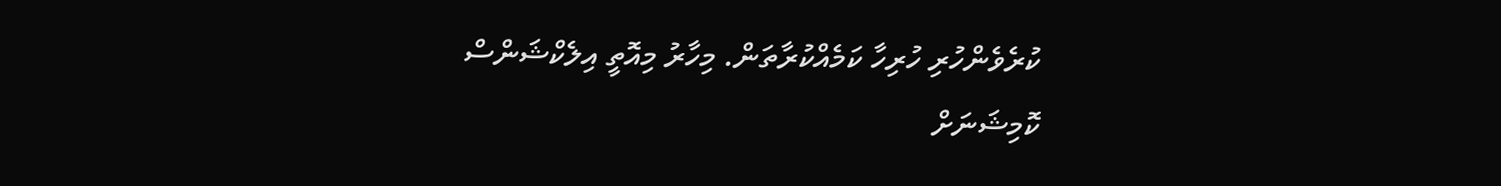ކުރެވެންހުރި ހުރިހާ ކަމެއްކުރާތަން. މިހާރު މިއޮތީ އިލެކްޝަންސް ކޮމިޝަނަށް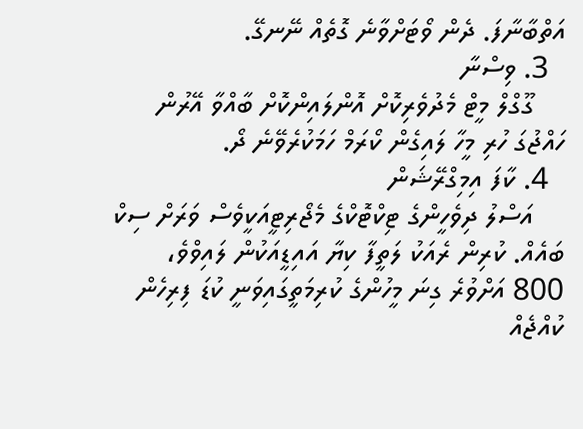އަތްބާނާފަ. ދެން ވޯޓަށްވާނެ ގޮތެއް ނޭނގޭ.
  3. ވިސްނާ
    ގޫގްލް މީޓް މެދުވެރިކޮށް އޮންލައިންކޮށް ބާއްވާ އޭރުން ހައްޖުގަ ހުރި މީހާ ލައިގެން ކޯރަމް ހަމަކުރެވޭނެ ދޯ.
  4. ކާފަ އިމިގްރޭޝަން
    އަސްލު ދިވެހީންގެ ޓިކްޓޮކްގެ މެޖޯރިޓީއަކީވެސް ވަރަށް ސިކް ބައެއް. ކުރިން ރެއަކު ލަތީފާ ކިޔާ އައިޑީއަކުން ލައިވްވެ، 800 އަށްވުރެ ގިނަ މީހުންގެ ކުރިމަތީގައިވަނީ ކުޑަ ފިރިހެން ކުއްޖެއް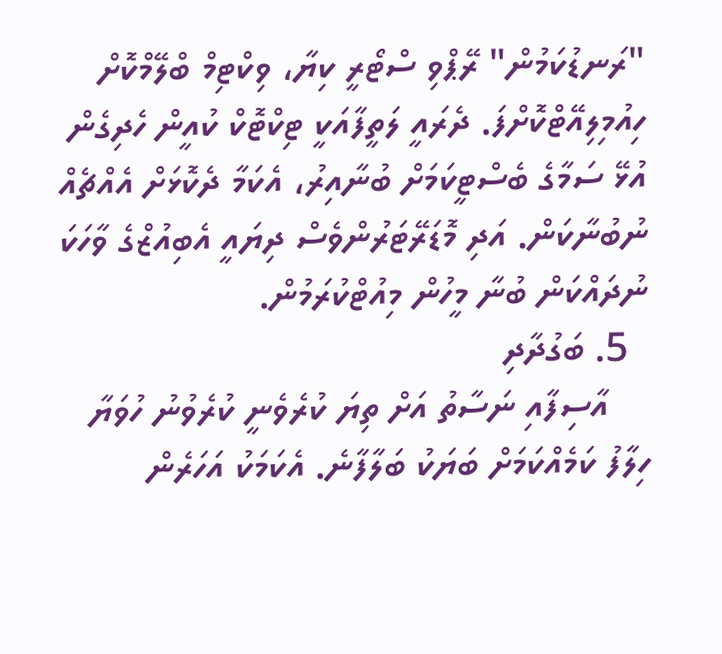"ރަނޑުކަމުން" ރޭޕްވި ސްޓޯރީ ކިޔާ، ވިކްޓިމް ބްލޭމްކޮށް ހިއުމިލިއޭޓްކޮށްފަ. ދެރައީ ލަތީފާއަކީ ޓިކްޓޮކް ކުއީން ހެދިގެން އުޅޭ ސަމާގެ ބެސްޓީކަމަށް ބުނާއިރު، އެކަމާ ދެކޮޅަށް އެއްޗެއް ނުބުނާކަން. އަދި މޮޑަރޭޓަރުންވެސް ދިޔައީ އެބިއުޒްގެ ވާހަކަ ނުދައްކަން ބުނާ މީހުން މިއުޓްކުރަމުން.
  5. ބަގުދާދި
    އާސިފާއި ނަސާތު އަށް ތިޔަ ކުރެވެނީ ކުރެވުނު ހުވަޔާ ހިލާފު ކަމެއްކަމަށް ބަޔަކު ބަލާފާނެ. އެކަމަކު އަހަރެން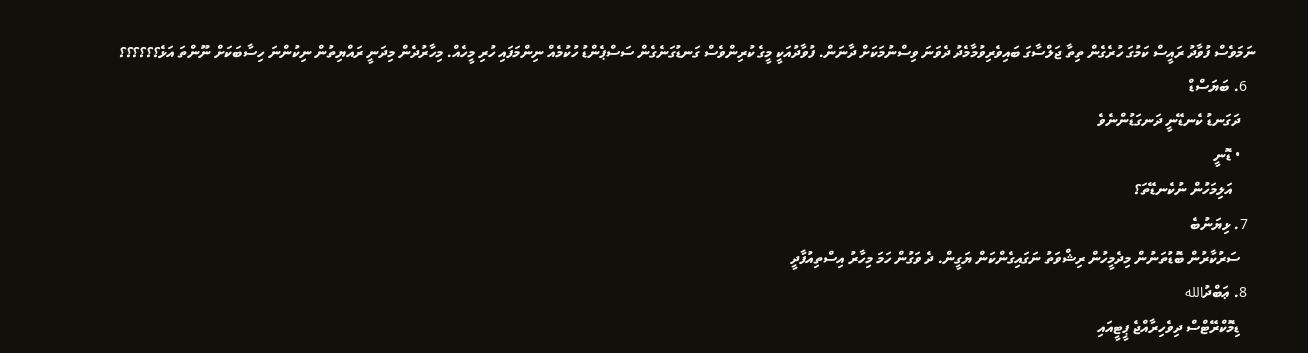ނަމަވެސް ފުވާދު ރައީސް ކަމުގަ ހުރެގެން ތިތާ ޖަލްސާގަ ބައިވެރިވުމާމެދު ދެވަނަ ވިސްނުމަކަށް ދާނަން. ފުވާދުއަކީ މީގެ ކުރިންވެސް ގަނޑުގަނެގެން ސަސްޕެންޑު ހުކުމެއް ނިންމަފައި ހުރި މީހެއް. މިހާރުދެން މިދަނީ ރައްޔިތުން ނިކުންނަ ހިސާބަކަށް ނޫންތަ އަޅެ؟؟؟؟؟؟
  6. ބަޔަސްޑް
    ދަގަނޑު ކެނޑޭނީ ދަނގަޑުންނެވެ
    • ޑޮނީ
      އަލިމަހުން ނުކެނޑޭތަ؟
  7. ޅިޔަނުބެ
    ސަރުކާރުން ބޮޑުތަނުން މިދެމީހުން ރިޝްވަތު ނަގައިގެންކަން ޔަގީން. ދެ ވަގުން ހަމަ މިހާރު އިސްތިއުފާދީ
  8. ޢަބްދުالله
    ޑިމޮކްރޭޓްސް ދިވެހިރާއްޖެ ޕީޓީއައި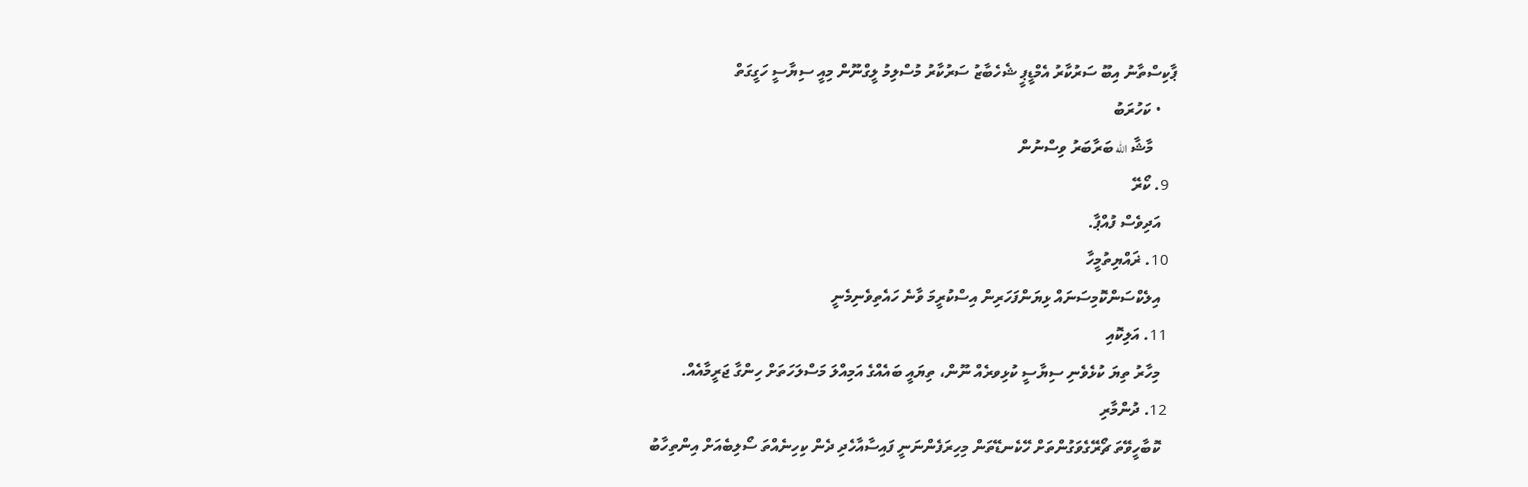ޕާކިސްތާނު އިބޫ ސަރުކާރު އެމްޑީޕީ ޝެހެބާޒު ސަރުކާރު މުސްލިމު ލީގްނޫން މިއީ ސިޔާސީ ހަގީގަތް
    • ކަހުރަބު
      މާޝާ الله ބަރާބަރު ވިސްނުން
  9. ކޯރޭ
    އަދިވެސް ފުއްޕާ.
  10. ޜައްޔިތުމީހާ
    އިލެކްސަންކޮމިސަނައް ޅިޔަންފަހަރިން އިސްކުރީމަ ވާނެ ހައެތިވެނިމެނީ
  11. އަލިކޮއި
    މިހާރު ތިޔަ ކުޅެވެނި ސިޔާސީ ކުޅިވރެއް ނޫން، ތިޔައީ ބައެއްގެ އަމިއްލަ މަސްލަހަތަށް ހިންގާ ޖަރީމާއެއް.
  12. ދުންމާރި
    ކޮބާހީވޭތަ ޗޯރޭގެވަގުންތަށް ހޭކެނޑޭތަން މިހިރަފެންނަނީ ފައިސާއާހެދި ދެން ކިހިނެއްތަ ސޯލިބެއަށް އިންތިހާބު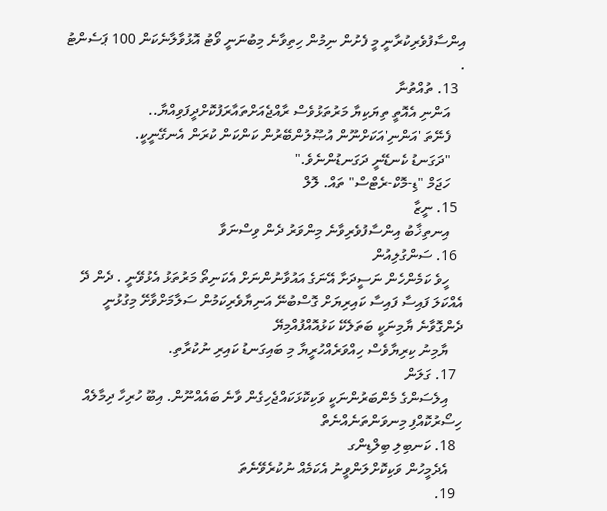އިންސާފުވެރިކުރާނީ މީ ފެށުން ނިމުން ހިތިވާނެ މިބުނަނީ ވޯޓު އޮޅުވާލާނެކަން 100 ޕަސެންޓު .
  13. ތުއްތުނާ
    އަންނި އެއޮތީ ތިޔަކިޔާ މަރުތަޅުވެސް ރާއްޖެއަށްތައާރަފުކޮށްދީފަވިއްޔާ..
    ފެނޭތަ 'އަންނި'އަކަށްނޫން އުޞޫލުންބޭރުން ކަންކަން ކުރަން އެނގޭނީކީ.
    "ދަގަނޑު ކެނޑޭނީ ދަގަނޑުންނެވެ."
    ހަޖަމް "ޑި-މޮކް-ރެޓްސް" ތައް. ލޮލް
  15. ނީޒާ
    އިނތިޚާބު އިންސާފުވެރިވާނެ މިންވަރު ދެން ވިސްނަވާ
  16. ސަންގުލިއުން
    ހީވެ ކަމެންހެން ނަސީދަށާ އޭނަގެ އައުވާނުންނަށް އެކަނިތޯ މަރުތަޅު އެޅުވޭނީ . ދެން ދޭ އެއްކަލަ ފައިސާ ފައިސާ ކައިރިޔަށް ގޮސްބުނޭ އަނިޔާވެރިކަމުން ސަލާމަށްވާށޭ މިގުޅުނީ ދެންގޮވާނެ ޔާމިނަކީ ބަތަލެކޭ ކަޅުއޮއްފުއްމިޔޭ
    ޔާމިނު ކިރިޔާވެސް ހިއްވަރެއްހުރީޔާ މި ބައިގަނޑު ކައިރި ނުކުރާތި.
  17. ގަލަން
    އިލެސަންގެ މެންބަރުންނަކީ ވަކިކޮޅަކައްޖެހިގެން ވާނެ ބައެއްނޫން. އިބޫ ހުރިހާ ދިމާލެއް ހިސޯރުކޮއްފި މިނވަންތަނެއްނެތް
  18. ކަނބިލި ބިލްޑިންގ
    އެދެމީހުން ވަކިކޮށްލަންވީނު އެކަމެއް ނުކުރެވޭނެތަ
  19.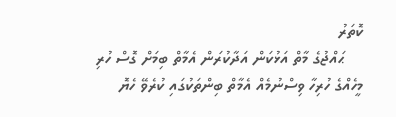ކޮތަރު
    ޙައްޖުގެ މާތް އަޅުކަން އަދާކުރަން އެމާތް ބިމަށް ގޮސް ހުރި މީހެއްގެ ހުރިހާ ވިސްނުމެއް އެމާތް ބިންތަކުގައި ކުރެވޭ ހެޔޮ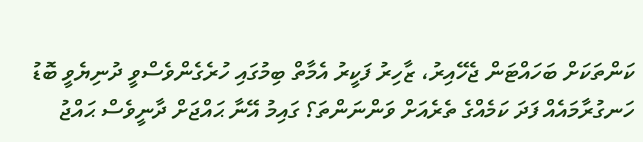ކަންތަކަށް ބަހައްޓަން ޖެހޭއިރު، ޒާހިރު ފަކީރު އެމާތް ބިމުގައި ހުރެގެންވެސްވީ ދުނިޔެވީ ބޮޑު ހަނގުރާމައެއް ފަދަ ކަމެއްގެ ތެރެއަށް ވަންނަންތަ؟ ގައިމު އޭނާ ޙައްޖަށް ދާނީވެސް ޙައްޖު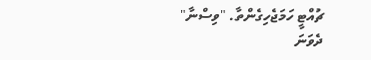ޗުއްޓީ ހަމަޖެހިގެންތާ. "ވިސްނާ" ދެވަނަ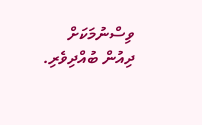ވިސްނުމަކަށް ދިއުން ބުއްދިވެރި.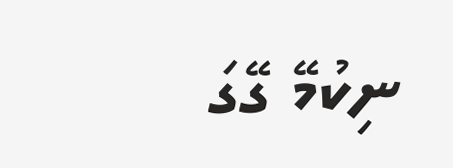ނިކުމޭ ގޭގަ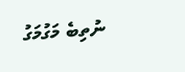ނުތިބެ މަގުމަގު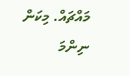މައްޗައް. މިކަން ނިންމަ